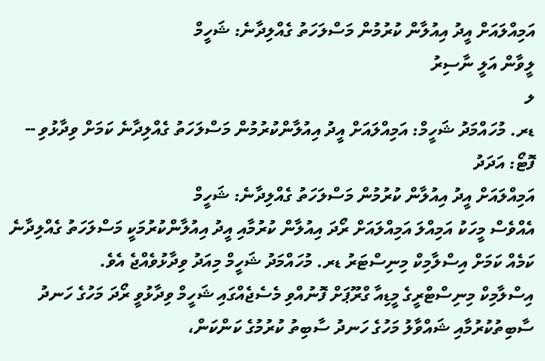އަމިއްލައަށް އީދު އިއުލާން ކުރުމުން މަސްލަހަތު ގެއްލިދާނެ: ޝަހީމް
ލީވާން އަލީ ނާސިރު
ލ
ޑރ. މުހައްމަދު ޝަހީމް: އަމިއްލައަށް އީދު އިއުލާންކުރުމުން މަސްލަހަތު ގެއްލިދާނެ ކަމަށް ވިދާޅުވި -- ފޮޓޯ: އަދަދު
އަމިއްލައަށް އީދު އިއުލާން ކުރުމުން މަސްލަހަތު ގެއްލިދާނެ: ޝަހީމް
އެއްވެސް މީހަކު އަމިއްލަ އަމިއްލައަށް ރޯދަ އިއުލާން ކުރުމާއި އީދު އިއުލާންކުރުމަކީ މަސްލަހަތު ގެއްލިދާނެ ކަމެއް ކަމަށް އިސްލާމިކް މިނިސްޓަރު ޑރ. މުހައްމަދު ޝަހީމް މިއަދު ވިދާޅުވެއްޖެ އެވެ.
އިސްލާމިކް މިނިސްޓްރީގެ މީޑިއާ ގްރޫޕަށް ފޮނުއްވި މެސެޖެއްގައި ޝަހީމް ވިދާޅުވީ ރޯދަ މަހުގެ ހަނދު ސާބިތުކުރުމާއި ޝައްވާލު މަހުގެ ހަނދު ސާބިތު ކުރުމުގެ ކަންކަން،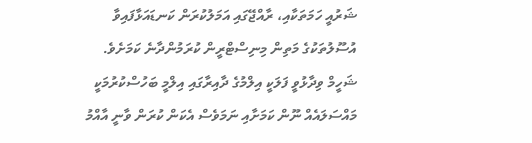ޝަރުއީ ހަމަތަކާއި، ރާއްޖޭގައި އަމަލުކުރަން ކަނޑައަޅާފައިވާ އުސޫލުތަކުގެ މަތިން މިނިސްޓްރީން ކުރަމުންދާނެ ކަމަށެވެ.
ޝަހީމް ވިދާޅުވީ ފަލަކީ އިލްމުގެ ދާއިރާގައި އިލްމީ ބަހުސްކުރުމަކީ މައްސަލައެއް ނޫން ކަމަށާއި ނަމަވެސް އެކަން ކުރަން ވާނީ އާއްމު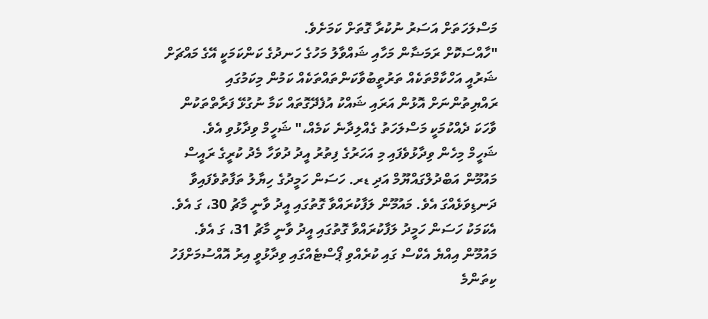މަސްލަހަތަށް އަސަރު ނުކުރާ ގޮތަށް ކަމަށެވެ.
"ހާއްސަކޮށް ރަމަޟާން މަހާއި ޝައްވާލު މަހުގެ ހަނދުގެ ކަންކަމަކީ އޭގެ މައްޗަށް ޝަރުއީ އަހްކާމްތަކެއް ތަރުތީބުވާކަންތައްތަކެއް ކަމުން މިކަމުގައި ރައްޔިތުންނަށް އޮޅުން އަރައި ޝައްކު އުފެދޭގޮތައް ކަމާ ނުގުޅޭ ފަރާތްތަކުން ވާހަކަ ދެއްކުމަކީ މަސްލަހަތު ގެއްލިދާނެ ކަމެއް،" ޝަހީމް ވިދާޅުވި އެވެ.
ޝަހީމް މިހެން ވިދާޅުވެފައި މި އަހަރުގެ ފިތުރު އީދު ދުވަހާ މެދު ކުރީގެ ރައީސް މައުމޫން އަބްދުލްގައްޔޫމް އަދި ޑރ. ހަސަން ހަމީދުގެ ހިޔާލު ތަފާތުވެފައިވާ ދަނޑިވަޅެއްގަ އެވެ. މައުމޫން ލަފާކުރައްވާ ގޮތުގައި އީދު ވާނީ މާޗު 30، ގަ އެވެ. އެކަމަކު ހަސަން ހަމީދު ލަފާކުރައްވާ ގޮތުގައި އީދު ވާނީ މާޗު 31، ގަ އެވެ.
މައުމޫން އިއްޔެ އެކްސް ގައި ކުރެއްވި ޕޯސްޓެއްގައި ވިދާޅުވީ އިރު އޮއްސުމަށްފަހު ކިތަންމެ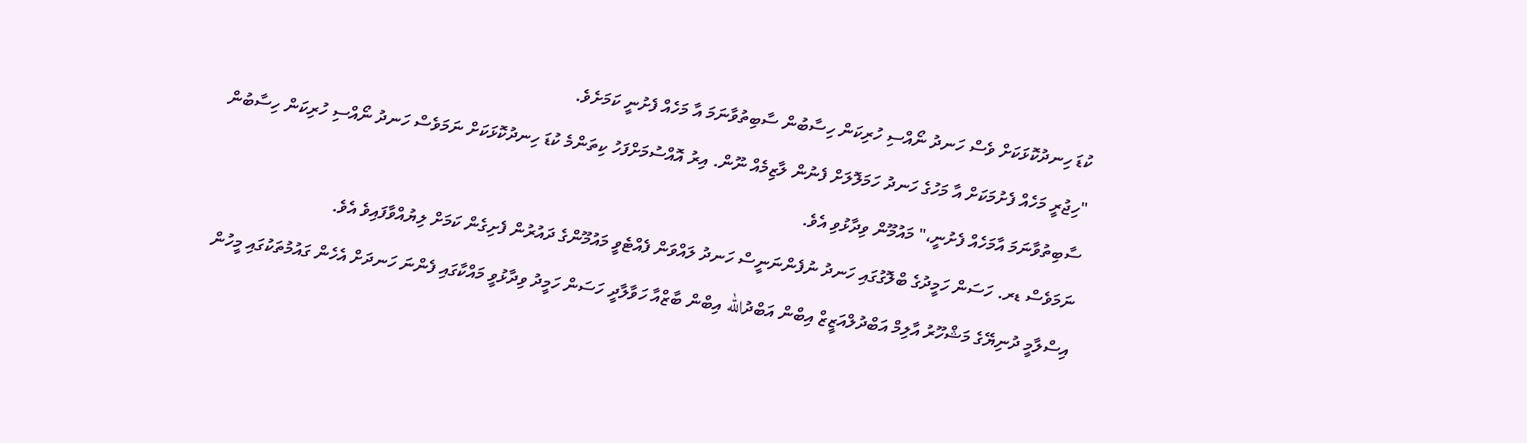ކުޑަ ހިނދުކޮޅަކަށް ވެސް ހަނދު ނޯއްސި ހުރިކަން ހިސާބުން ސާބިތުވާނަމަ އާ މަހެއް ފެށުނީ ކަމަށެވެ.
"ހިޖުރީ މަހެއް ފެށުމަކަށް އާ މަހުގެ ހަނދު ހަމަލޮލަށް ފެނުން ލާޒިމެއް ނޫން. އިރު އޮއްސުމަށްފަހު ކިތަންމެ ކުޑަ ހިނދުކޮޅަކަށް ނަމަވެސް ހަނދު ނޯއްސި ހުރިކަން ހިސާބުން ސާބިތުވާނަމަ އާމަހެއް ފެށުނީ،" މައުމޫން ވިދާޅުވި އެވެ.
ނަމަވެސް ޑރ. ހަސަން ހަމީދުގެ ބްލޮގުގައި ހަނދު ނުފެންނަނީސް ހަނދު ލައްވަން ފެއްޓެވީ މައުމޫންގެ ދައުރުން ފެށިގެން ކަމަށް ލިޔުއްވާފައިވެ އެވެ.
އިސްލާމީ ދުނިޔޭގެ މަޝްހޫރު އާލިމް އަބްދުލްއަޒީޒް އިބްން އަބްދުالله އިބްން ބާޒްއާ ހަވާލާދީ ހަސަން ހަމީދު ވިދާޅުވީ މައްކާގައި ފެންނަ ހަނދަށް އެހެން ގައުމުތަކުގައި މީހުން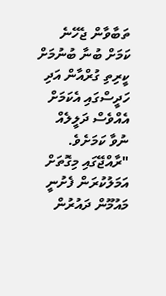ތަބާވާން ޖެހޭނެ ކަމަށް ބުނާ ބުނުމަށް ކީރިތި ގުރްއާން އަދި ހަދީސްގައި އެކަމަށް އެއްވެސް ދަލީލެއް ނުވާ ކަމަށެވެ.
"ރާއްޖޭގައި މިގޮތަށް އަމަލުކުރަން ފެށުނީ މައުމޫން ދައުރުން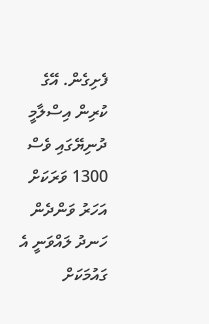ފެށިގެން. އޭގެ ކުރިން އިސްލާމީ ދުނިޔޭގައި ވެސް 1300 ވަރަކަށް އަހަރު ވަންދެން ހަނދު ލައްވަނީ އެ ގައުމަކަށް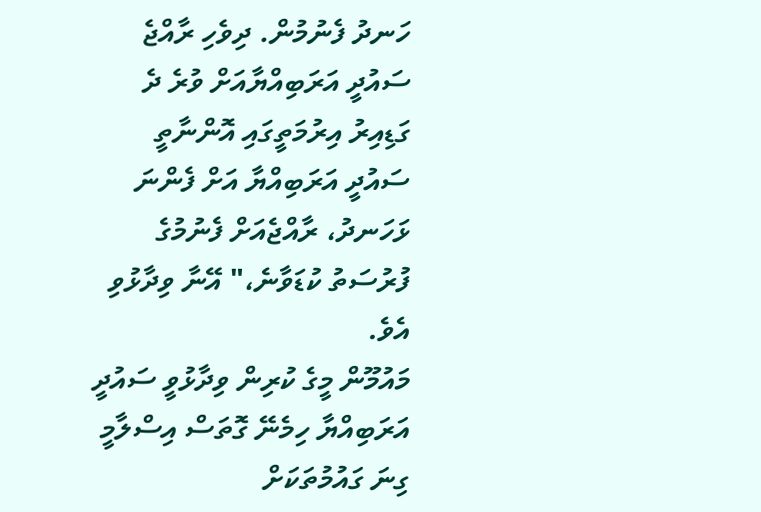ހަނދު ފެނުމުން. ދިވެހި ރާއްޖެ ސައުދީ އަރަބިއްޔާއަށް ވުރެ ދެ ގަޑިއިރު އިރުމަތީގައި އޮންނާތީ ސައުދީ އަރަބިއްޔާ އަށް ފެންނަ ޅަހަނދު، ރާއްޖެއަށް ފެނުމުގެ ފުރުސަތު ކުޑަވާނެ،" އޭނާ ވިދާޅުވި އެވެ.
މައުމޫން މީގެ ކުރިން ވިދާޅުވީ ސައުދީ އަރަބިއްޔާ ހިމެނޭ ގޮތަސް އިސްލާމީ ގިނަ ގައުމުތަކަށް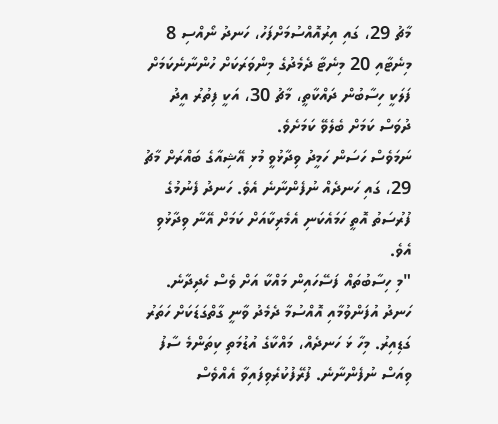މާޗު 29، ގައި އިރުއޮއްސުމަށްފަހު، ހަނދު ނޯއްސި 8 މިނެޓާއި 20 މިނެޓާ ދެމެދުގެ މިންވަރަކަށް ހުންނާނެކަމަށް ފަލަކީ ހިސާބުން ދައްކާތީ، މާޗު 30، އަކީ ފިތުރު އީދު ދުވަސް ކަމަށް ބެލެވޭ ކަމަށެވެ.
ނަމަވެސް ހަސަން ހަމީދު ވިދާޅުވީ މުޅި އޭޝިއާގެ ބައްރަށް މާޗު 29، ގައި ހަނދެއް ނުފެންނާނެ އެވެ. ހަނދު ފެނުމުގެ ފުރުސަތު އޮތީ ހަމައެކަނި އެމެރިކާއަށް ކަމަށް އޭނާ ވިދާޅުވި އެވެ.
"މި ހިސާބުތައް ފަސޭހައިން މައްކާ އަށް ވެސް ހެދިދާނެ. ހަނދު އުފަންވުމާއި އޮއްސުމާ ދެމެދު ވާނީ ގާތްގަޑަކަށް ހަތަރު ގަޑިއިރު. މިހާ ޅަ ހަނދެއް، މައްކާގެ އުޑުމަތި ކިތަންމެ ސާފު ވިއަސް ނުފެންނާނެ. ފުރޭފުކުރެވިފައިވާ އެއްވެސް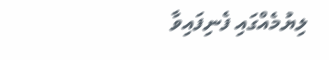ލިޔުމެއްގައި ފެނިފައިވާ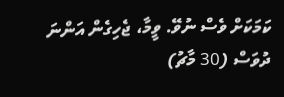ކަމަކަށް ވެސް ނުވޭ. ވީމާ، ޖެހިގެން އަންނަ ދުވަސް (30 މާޗު)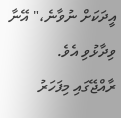އީދަކަށް ނުވާނެ،" އޭނާ ވިދާޅުވި އެވެ.
ރާއްޖޭގައި މިފަހަރު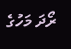ރޯދަ މަހުގެ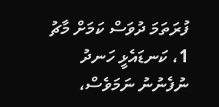ފުރަތަމަ ދުވަސް ކަމަށް މާޗު 1، ކަނޑައެޅީ ހަނދު ނުފެނުނު ނަމަވެސް،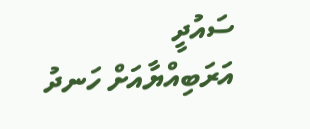ސައުދީ އަރަބިއްޔާއަށް ހަނދު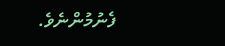ފެނުމުންނެވެ.